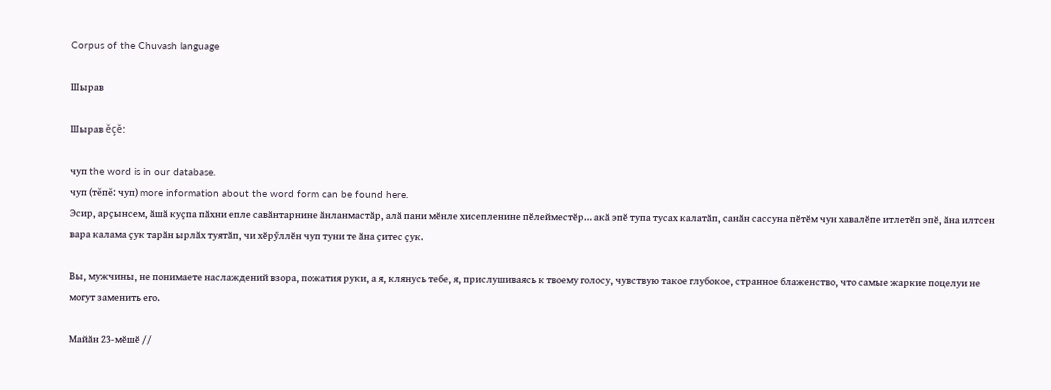Corpus of the Chuvash language

Шырав

Шырав ĕçĕ:

чуп the word is in our database.
чуп (тĕпĕ: чуп) more information about the word form can be found here.
Эсир, арҫынсем, ӑшӑ куҫпа пӑхни епле савӑнтарнине ӑнланмастӑр, алӑ пани мӗнле хисепленине пӗлейместӗр… акӑ эпӗ тупа тусах калатӑп, санӑн сассуна пӗтӗм чун хавалӗпе итлетӗп эпӗ, ӑна илтсен вара калама ҫук тарӑн ырлӑх туятӑп, чи хӗрӳллӗн чуп туни те ӑна ҫитес ҫук.

Вы, мужчины, не понимаете наслаждений взора, пожатия руки, а я, клянусь тебе, я, прислушиваясь к твоему голосу, чувствую такое глубокое, странное блаженство, что самые жаркие поцелуи не могут заменить его.

Майӑн 23-мӗшӗ //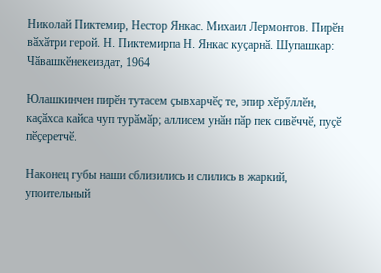Николай Пиктемир, Нестор Янкас. Михаил Лермонтов. Пирӗн вӑхӑтри герой. Н. Пиктемирпа Н. Янкас куҫарнӑ. Шупашкар: Чӑвашкӗнекеиздат, 1964

Юлашкинчен пирӗн тутасем ҫывхарчӗҫ те, эпир хӗрӳллӗн, каҫӑхса кайса чуп турӑмӑр; аллисем унӑн пӑр пек сивӗччӗ, пуҫӗ пӗҫеретчӗ.

Наконец губы наши сблизились и слились в жаркий, упоительный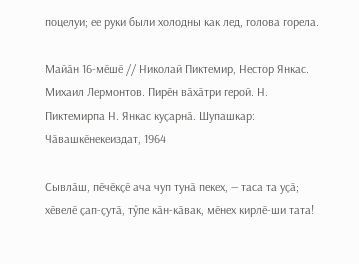поцелуи; ее руки были холодны как лед, голова горела.

Майӑн 16-мӗшӗ // Николай Пиктемир, Нестор Янкас. Михаил Лермонтов. Пирӗн вӑхӑтри герой. Н. Пиктемирпа Н. Янкас куҫарнӑ. Шупашкар: Чӑвашкӗнекеиздат, 1964

Сывлӑш, пӗчӗкҫӗ ача чуп тунӑ пекех, — таса та уҫӑ; хӗвелӗ ҫап-ҫутӑ, тӳпе кӑн-кӑвак, мӗнех кирлӗ-ши тата!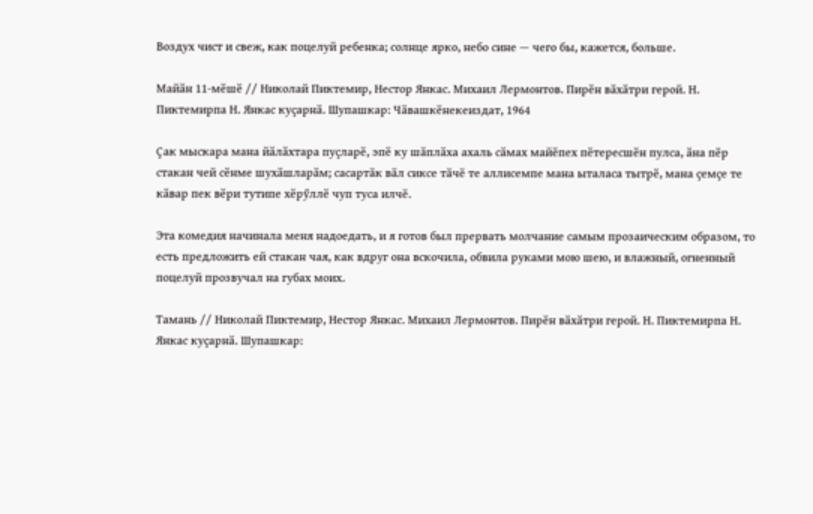Воздух чист и свеж, как поцелуй ребенка; солнце ярко, небо сине — чего бы, кажется, больше.

Майӑн 11-мӗшӗ // Николай Пиктемир, Нестор Янкас. Михаил Лермонтов. Пирӗн вӑхӑтри герой. Н. Пиктемирпа Н. Янкас куҫарнӑ. Шупашкар: Чӑвашкӗнекеиздат, 1964

Ҫак мыскара мана йӑлӑхтара пуҫларӗ, эпӗ ку шӑплӑха ахаль сӑмах майӗпех пӗтересшӗн пулса, ӑна пӗр стакан чей сӗнме шухӑшларӑм; сасартӑк вӑл сиксе тӑчӗ те аллисемпе мана ыталаса тытрӗ, мана ҫемҫе те кӑвар пек вӗри тутипе хӗрӳллӗ чуп туса илчӗ.

Эта комедия начинала меня надоедать, и я готов был прервать молчание самым прозаическим образом, то есть предложить ей стакан чая, как вдруг она вскочила, обвила руками мою шею, и влажный, огненный поцелуй прозвучал на губах моих.

Тамань // Николай Пиктемир, Нестор Янкас. Михаил Лермонтов. Пирӗн вӑхӑтри герой. Н. Пиктемирпа Н. Янкас куҫарнӑ. Шупашкар: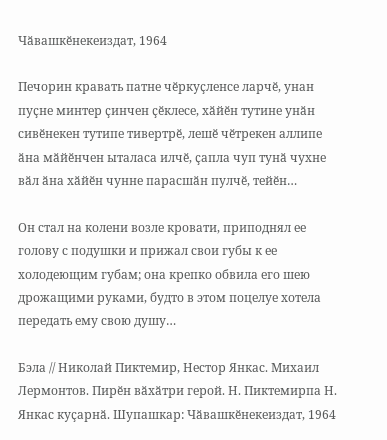Чӑвашкӗнекеиздат, 1964

Печорин кравать патне чӗркуҫленсе ларчӗ, унан пуҫне минтер ҫинчен ҫӗклесе, хӑйӗн тутине унӑн сивӗнекен тутипе тивертрӗ, лешӗ чӗтрекен аллипе ӑна мӑйӗнчен ыталаса илчӗ, ҫапла чуп тунӑ чухне вӑл ӑна хӑйӗн чунне парасшӑн пулчӗ, тейӗн…

Он стал на колени возле кровати, приподнял ее голову с подушки и прижал свои губы к ее холодеющим губам; она крепко обвила его шею дрожащими руками, будто в этом поцелуе хотела передать ему свою душу…

Бэла // Николай Пиктемир, Нестор Янкас. Михаил Лермонтов. Пирӗн вӑхӑтри герой. Н. Пиктемирпа Н. Янкас куҫарнӑ. Шупашкар: Чӑвашкӗнекеиздат, 1964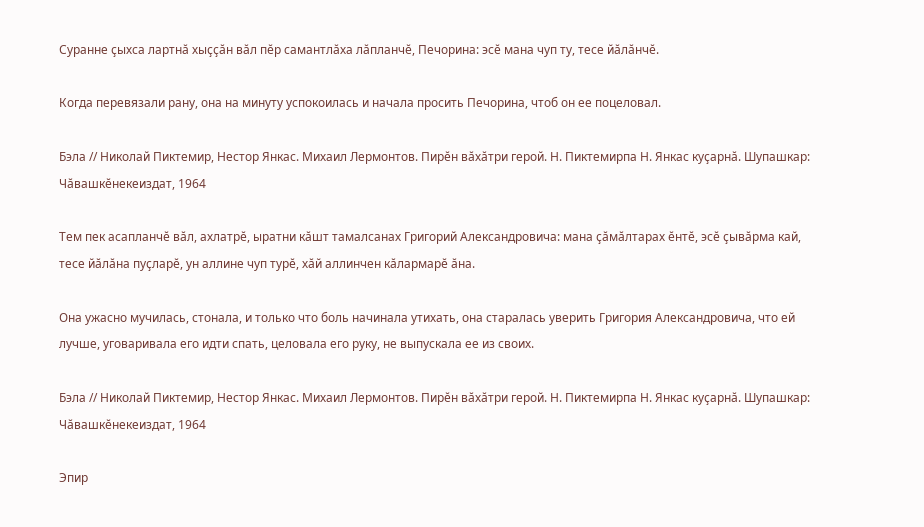Суранне ҫыхса лартнӑ хыҫҫӑн вӑл пӗр самантлӑха лӑпланчӗ, Печорина: эсӗ мана чуп ту, тесе йӑлӑнчӗ.

Когда перевязали рану, она на минуту успокоилась и начала просить Печорина, чтоб он ее поцеловал.

Бэла // Николай Пиктемир, Нестор Янкас. Михаил Лермонтов. Пирӗн вӑхӑтри герой. Н. Пиктемирпа Н. Янкас куҫарнӑ. Шупашкар: Чӑвашкӗнекеиздат, 1964

Тем пек асапланчӗ вӑл, ахлатрӗ, ыратни кӑшт тамалсанах Григорий Александровича: мана ҫӑмӑлтарах ӗнтӗ, эсӗ ҫывӑрма кай, тесе йӑлӑна пуҫларӗ, ун аллине чуп турӗ, хӑй аллинчен кӑлармарӗ ӑна.

Она ужасно мучилась, стонала, и только что боль начинала утихать, она старалась уверить Григория Александровича, что ей лучше, уговаривала его идти спать, целовала его руку, не выпускала ее из своих.

Бэла // Николай Пиктемир, Нестор Янкас. Михаил Лермонтов. Пирӗн вӑхӑтри герой. Н. Пиктемирпа Н. Янкас куҫарнӑ. Шупашкар: Чӑвашкӗнекеиздат, 1964

Эпир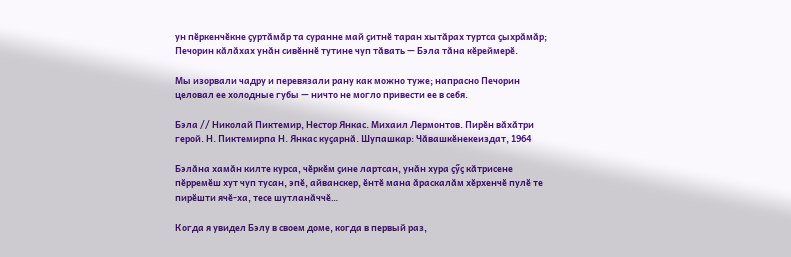ун пӗркенчӗкне ҫуртӑмӑр та суранне май ҫитнӗ таран хытӑрах туртса ҫыхрӑмӑр; Печорин кӑлӑхах унӑн сивӗннӗ тутине чуп тӑвать — Бэла тӑна кӗреймерӗ.

Мы изорвали чадру и перевязали рану как можно туже; напрасно Печорин целовал ее холодные губы — ничто не могло привести ее в себя.

Бэла // Николай Пиктемир, Нестор Янкас. Михаил Лермонтов. Пирӗн вӑхӑтри герой. Н. Пиктемирпа Н. Янкас куҫарнӑ. Шупашкар: Чӑвашкӗнекеиздат, 1964

Бэлӑна хамӑн килте курса, чӗркӗм ҫине лартсан, унӑн хура ҫӳҫ кӑтрисене пӗрремӗш хут чуп тусан, эпӗ, айванскер, ӗнтӗ мана ӑраскалӑм хӗрхенчӗ пулӗ те пирӗшти ячӗ-ха, тесе шутланӑччӗ…

Когда я увидел Бэлу в своем доме, когда в первый раз,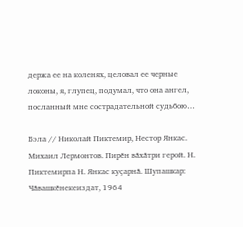держа ее на коленях, целовал ее черные локоны, я, глупец, подумал, что она ангел, посланный мне сострадательной судьбою…

Бэла // Николай Пиктемир, Нестор Янкас. Михаил Лермонтов. Пирӗн вӑхӑтри герой. Н. Пиктемирпа Н. Янкас куҫарнӑ. Шупашкар: Чӑвашкӗнекеиздат, 1964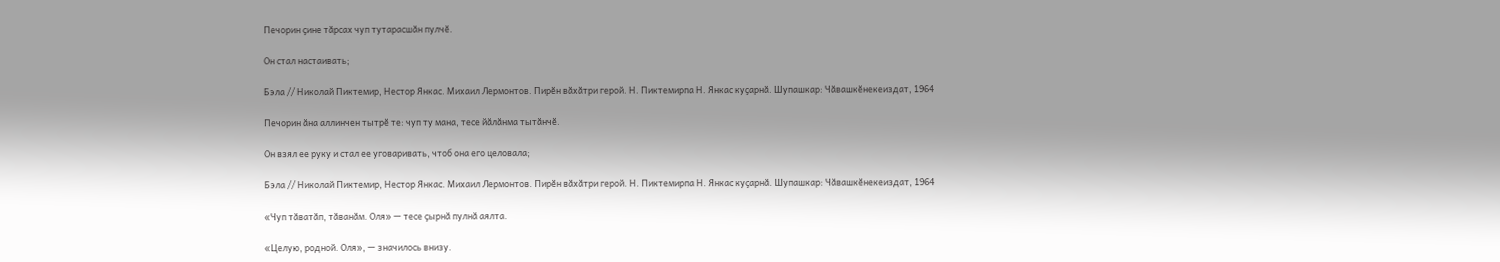Печорин ҫине тӑрсах чуп тутарасшӑн пулчӗ.

Он стал настаивать;

Бэла // Николай Пиктемир, Нестор Янкас. Михаил Лермонтов. Пирӗн вӑхӑтри герой. Н. Пиктемирпа Н. Янкас куҫарнӑ. Шупашкар: Чӑвашкӗнекеиздат, 1964

Печорин ӑна аллинчен тытрӗ те: чуп ту мана, тесе йӑлӑнма тытӑнчӗ.

Он взял ее руку и стал ее уговаривать, чтоб она его целовала;

Бэла // Николай Пиктемир, Нестор Янкас. Михаил Лермонтов. Пирӗн вӑхӑтри герой. Н. Пиктемирпа Н. Янкас куҫарнӑ. Шупашкар: Чӑвашкӗнекеиздат, 1964

«Чуп тӑватӑп, тӑванӑм. Оля» — тесе ҫырнӑ пулнӑ аялта.

«Целую, родной. Оля», — значилось внизу.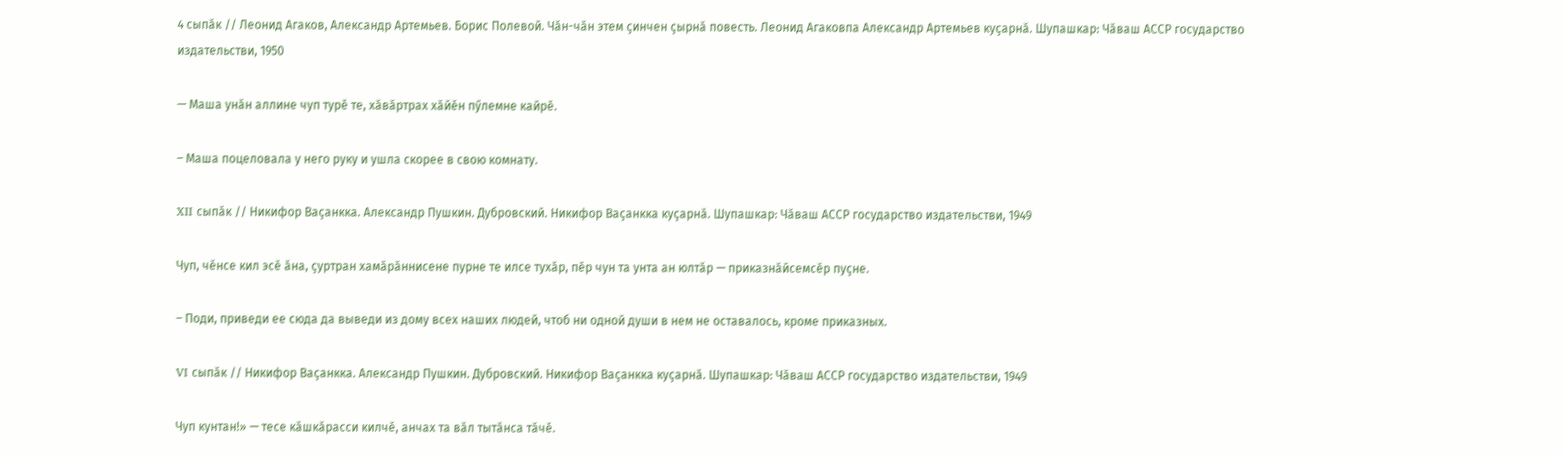4 сыпӑк // Леонид Агаков, Александр Артемьев. Борис Полевой. Чӑн-чӑн этем ҫинчен ҫырнӑ повесть. Леонид Агаковпа Александр Артемьев куҫарнӑ. Шупашкар: Чӑваш АССР государство издательстви, 1950

— Маша унӑн аллине чуп турӗ те, хӑвӑртрах хӑйӗн пӳлемне кайрӗ.

– Маша поцеловала у него руку и ушла скорее в свою комнату.

XII сыпӑк // Никифор Ваҫанкка. Александр Пушкин. Дубровский. Никифор Ваҫанкка куҫарнӑ. Шупашкар: Чӑваш АССР государство издательстви, 1949

Чуп, чӗнсе кил эсӗ ӑна, ҫуртран хамӑрӑннисене пурне те илсе тухӑр, пӗр чун та унта ан юлтӑр — приказнӑйсемсӗр пуҫне.

– Поди, приведи ее сюда да выведи из дому всех наших людей, чтоб ни одной души в нем не оставалось, кроме приказных.

VI сыпӑк // Никифор Ваҫанкка. Александр Пушкин. Дубровский. Никифор Ваҫанкка куҫарнӑ. Шупашкар: Чӑваш АССР государство издательстви, 1949

Чуп кунтан!» — тесе кӑшкӑрасси килчӗ, анчах та вӑл тытӑнса тӑчӗ.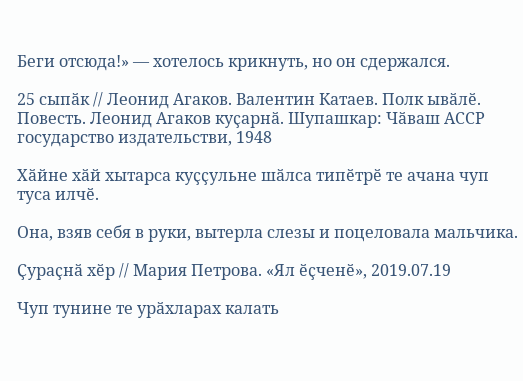Беги отсюда!» — хотелось крикнуть, но он сдержался.

25 сыпӑк // Леонид Агаков. Валентин Катаев. Полк ывӑлӗ. Повесть. Леонид Агаков куҫарнӑ. Шупашкар: Чӑваш АССР государство издательстви, 1948

Хӑйне хӑй хытарса куҫҫульне шӑлса типӗтрӗ те ачана чуп туса илчӗ.

Она, взяв себя в руки, вытерла слезы и поцеловала мальчика.

Ҫураҫнӑ хӗр // Мария Петрова. «Ял ӗҫченӗ», 2019.07.19

Чуп тунине те урӑхларах калать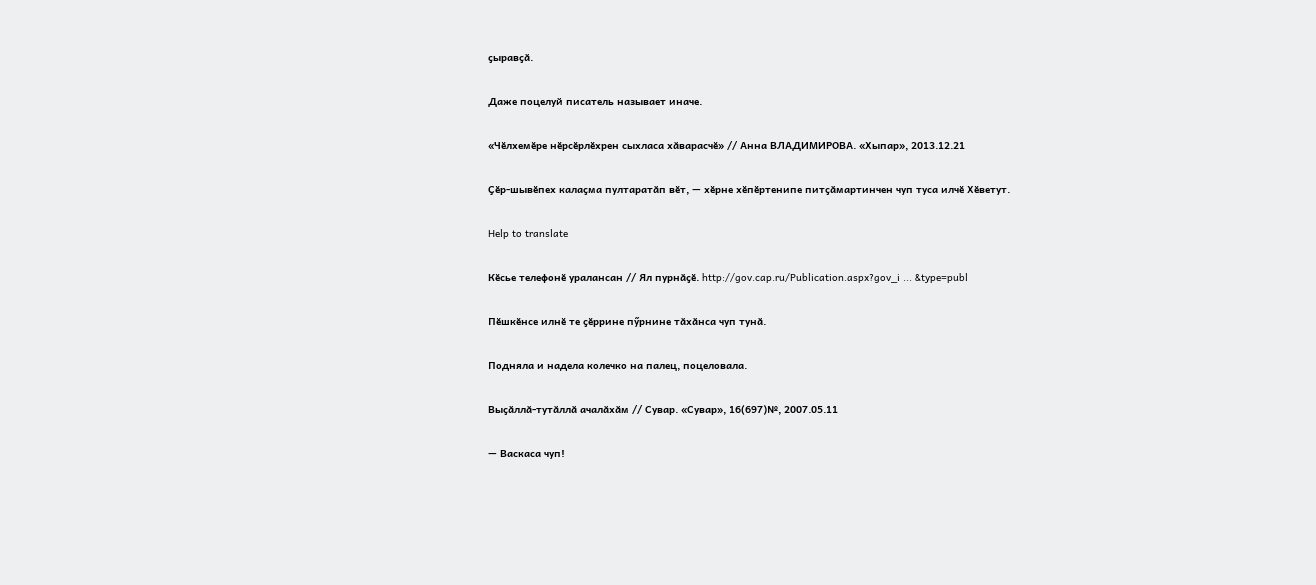ҫыравҫӑ.

Даже поцелуй писатель называет иначе.

«Чӗлхемӗре нӗрсӗрлӗхрен сыхласа хӑварасчӗ» // Анна ВЛАДИМИРОВА. «Хыпар», 2013.12.21

Ҫӗр-шывӗпех калаҫма пултаратӑп вӗт, — хӗрне хӗпӗртенипе питҫӑмартинчен чуп туса илчӗ Хӗветут.

Help to translate

Кӗсье телефонӗ уралансан // Ял пурнӑҫӗ. http://gov.cap.ru/Publication.aspx?gov_i ... &type=publ

Пӗшкӗнсе илнӗ те ҫӗррине пӳрнине тӑхӑнса чуп тунӑ.

Подняла и надела колечко на палец, поцеловала.

Выҫӑллӑ-тутӑллӑ ачалӑхӑм // Сувар. «Сувар», 16(697)№, 2007.05.11

— Васкаса чуп!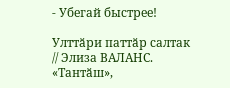- Убегай быстрее!

Улттӑри паттӑр салтак // Элиза ВАЛАНС. «Тантӑш»,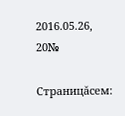2016.05.26, 20№

Страницăсем: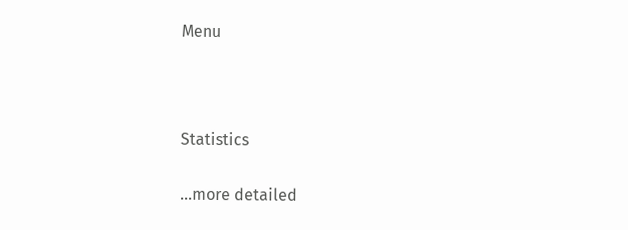Menu



Statistics

...more detailed